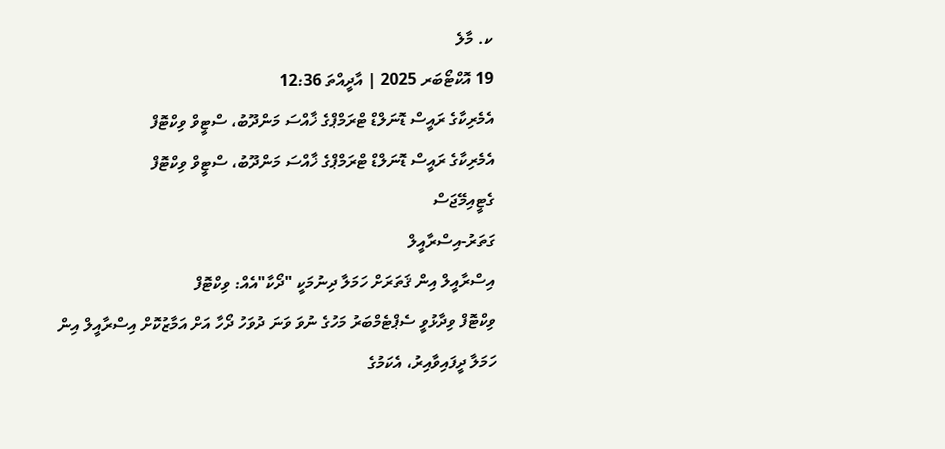ކ. މާލެ
19 އޮކްޓޯބަރ 2025 | އާދީއްތަ 12:36
އެމެރިކާގެ ރައީސް ޑޮނަލްޑް ޓްރަމްޕްގެ ޚާއްސަ މަންދޫބު، ސްޓީވް ވިކްޓޮފް
އެމެރިކާގެ ރައީސް ޑޮނަލްޑް ޓްރަމްޕްގެ ޚާއްސަ މަންދޫބު، ސްޓީވް ވިކްޓޮފް
ގެޓީއިމޭޖަސް
ގަތަރު-އިސްރާއީލް
އިސްރާއީލް އިން ޤަތަރަށް ހަމަލާ ދިނުމަކީ "ދޯކާ"އެއް: ވިކްޓޮފް
ވިކްޓޮފް ވިދާޅުވީ ސެޕްޓެމްބަރު މަހުގެ ނުވަ ވަނަ ދުވަހު ދޯހާ އަށް އަމާޒުކޮށް އިސްރާއީލް އިން ހަމަލާ ދީފައިވާއިރު، އެކަމުގެ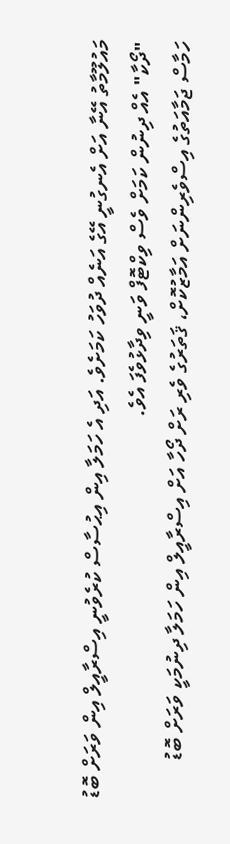މައުލޫމާތު އޭނާ އަށް އެނގުނީ އޭގެ އަނެއް ދުވަހު ކަމަށެވެ. އަދި އެ ހަމަލާ އިން އިޙުސާސް ކުރެވުނީ އިސްރާއީލް އިން ވަރަށް ބޮޑު "ދޯކާ" އެއް ދިނުން ކަމަށް ވެސް ވިކްޓޮފް ވަނީ ވިދާޅުވެފަ އެވެ.
ހަމާސް ޖަމާއަތުގެ އިސްވެރިންނަށް އަމާޒުކޮށް، ޤަތަރުގެ ވެރި ރަށް ދޯހާ އަށް އިސްރާއީލް އިން ހަމަލާ ދިނުމަކީ ވަރަށް ބޮޑު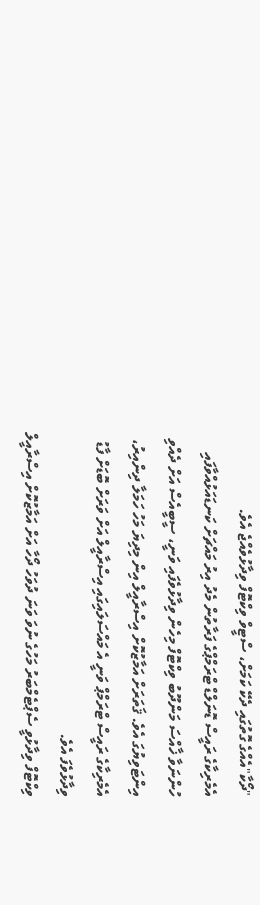"ދޯކާ"އެއްގެ ގޮތުގައި ދެކޭ ކަމަށް، ސްޓީވް ވިކްޓޮފް ވިދާޅުވެއްޖެ އެވެ.
އެމެރިކާގެ ރައީސް ޑޮނަލްޑް ޓްރަމްޕްގެ ފަރާތުން މެދު އިރު މައްޗަށް ކަނޑައަޅުއްވާފައި ހުންނަވާ ޚާއްސަ މަންދޫބު ވިކްޓޮފް މިހެން ވިދާޅުވެފައި ވަނީ، ސީބީއެސް އަށް ދެއްވި އިންޓަވިޔުގަ އެވެ. ޤަތަރަށް އަމާޒުކޮށް އިސްރާއީލް އިން މިދިޔަ މަހު ހަމަލާ ދިންއިރު، އެމެރިކާގެ ރައީސް ޓްރަމްޕް ވަނީ އެ މައްސަލައިގައި އިސްރާއީލް އަށް ވަރަށް ބޮޑަށް ފާޑު ވިދާޅުވެފަ އެވެ.
ވިކްޓޮފް ވިދާޅުވީ ސެޕްޓެމްބަރު މަހުގެ ނުވަ ވަނަ ދުވަހު ދޯހާ އަށް އަމާޒުކޮށް އިސްރާއީލް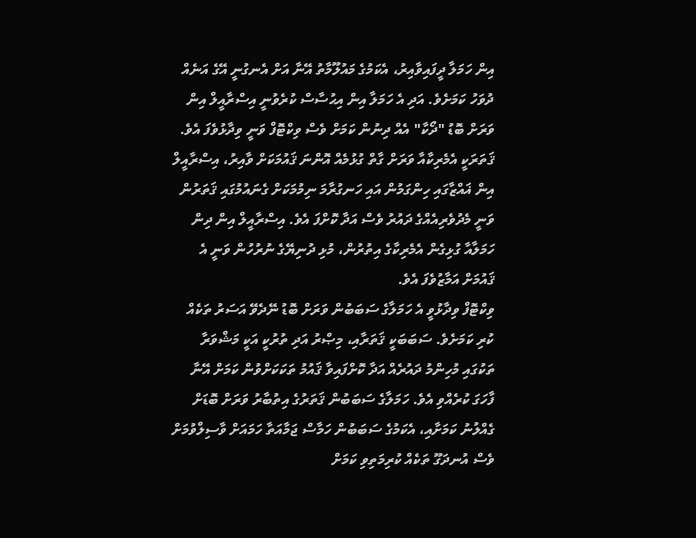އިން ހަމަލާ ދީފައިވާއިރު، އެކަމުގެ މައުލޫމާތު އޭނާ އަށް އެނގުނީ އޭގެ އަނެއް ދުވަހު ކަމަށެވެ. އަދި އެ ހަމަލާ އިން އިޙުސާސް ކުރެވުނީ އިސްރާއީލް އިން ވަރަށް ބޮޑު "ދޯކާ" އެއް ދިނުން ކަމަށް ވެސް ވިކްޓޮފް ވަނީ ވިދާޅުވެފަ އެވެ.
ޤަތަރަކީ އެމެރިކާއާ ވަރަށް ގާތް ގުޅުމެއް އޮންނަ ޤައުމަކަށް ވާއިރު، އިސްރާއީލް އިން ޣައްޒާގައި ހިންގަމުން އައި ހަނގުރާމަ ނިމުމަކަށް ގެނައުމުގައި ޤަތަރުން ވަނީ މެދުވެރިއެއްގެ ދައުރު ވެސް އަދާ ކޮށްފަ އެވެ. އިސްރާއީލް އިން ދިން ހަމަލާއާ ގުޅިގެން އެމެރިކާގެ އިތުރުން، މުޅި ދުނިޔޭގެ ނުރުހުން ވަނީ އެ ޤައުމަށް އަމާޒުވެފަ އެވެ.
ވިކްޓޮފް ވިދާޅުވީ އެ ހަމަލާގެ ސަބަބުން ވަރަށް ބޮޑު ނޭދެވޭ އަސަރު ތަކެއް ކުރި ކަމަށެވެ. ސަބަބަކީ ޤަތަރާއި، މިޞްރު އަދި ތުރުކީ އަކީ މަޝްވަރާ ތަކުގައި މުހިންމު ދައުރެއް އަދާ ކޮށްފައިވާ ޤައުމު ތަކަކަށްވުން ކަމަށް އޭނާ ފާހަގަ ކުރެއްވި އެވެ. ހަމަލާގެ ސަބަބުން ޤަތަރުގެ އިތުބާރު ވަރަށް ބޮޑަށް ގެއްލުނު ކަމަށާއި، އެކަމުގެ ސަބަބުން ހަމާސް ޖަމާއަތާ ހަމައަށް ވާސިލްވުމަށް ވެސް އުނދަގޫ ތަކެއް ކުރިމަތިވި ކަމަށް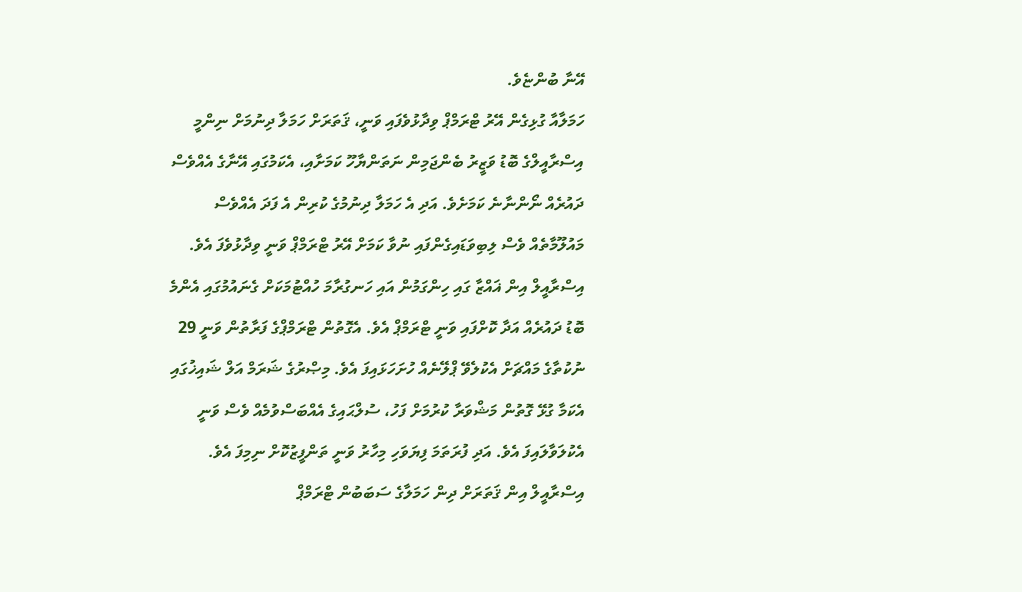އޭނާ ބުންޏެވެ.
ހަމަލާއާ ގުޅިގެން އޭރު ޓްރަމްޕް ވިދާޅުވެފައި ވަނީ، ޤަތަރަށް ހަމަލާ ދިނުމަށް ނިންމީ އިސްރާއީލްގެ ބޮޑު ވަޒީރު ބެންޖަމިން ނަތަންޔާހޫ ކަމަށާއި، އެކަމުގައި އޭނާގެ އެއްވެސް ދައުރެއް ނޯންނާނެ ކަމަށެވެ. އަދި އެ ހަމަލާ ދިނުމުގެ ކުރިން އެ ފަދަ އެއްވެސް މައުލޫމާތެއް ވެސް ލިބިވަޑައިގެންފައި ނުވާ ކަމަށް އޭރު ޓްރަމްޕް ވަނީ ވިދާޅުވެފަ އެވެ.
އިސްރާއީލް އިން ޣައްޒާ ގައި ހިންގަމުން އައި ހަނގުރާމަ ހުއްޓުމަކަށް ގެނައުމުގައި އެންމެ ބޮޑު ދައުރެއް އަދާ ކޮށްފައި ވަނީ ޓްރަމްޕް އެވެ. އެގޮތުން ޓްރަމްޕްގެ ފަރާތުން ވަނީ 29 ނުކުތާގެ މައްޗަށް އެކުލެވޭ ޕްލޭނެއް ހުށަހަޅައިފަ އެވެ. މިޞްރުގެ ޝަރަމް އަލް ޝައިޚުގައި އެކަމާ ގުޅޭ ގޮތުން މަޝްވަރާ ކުރުމަށް ފަހު، ސުލްޙައިގެ އެއްބަސްވުމެއް ވެސް ވަނީ އެކުލަވާލައިފަ އެވެ. އަދި ފުރަތަމަ ފިޔަވަހި މިހާރު ވަނީ ތަންފީޒުކޮށް ނިމިފަ އެވެ.
އިސްރާއީލް އިން ޤަތަރަށް ދިން ހަމަލާގެ ސަބަބުން ޓްރަމްޕް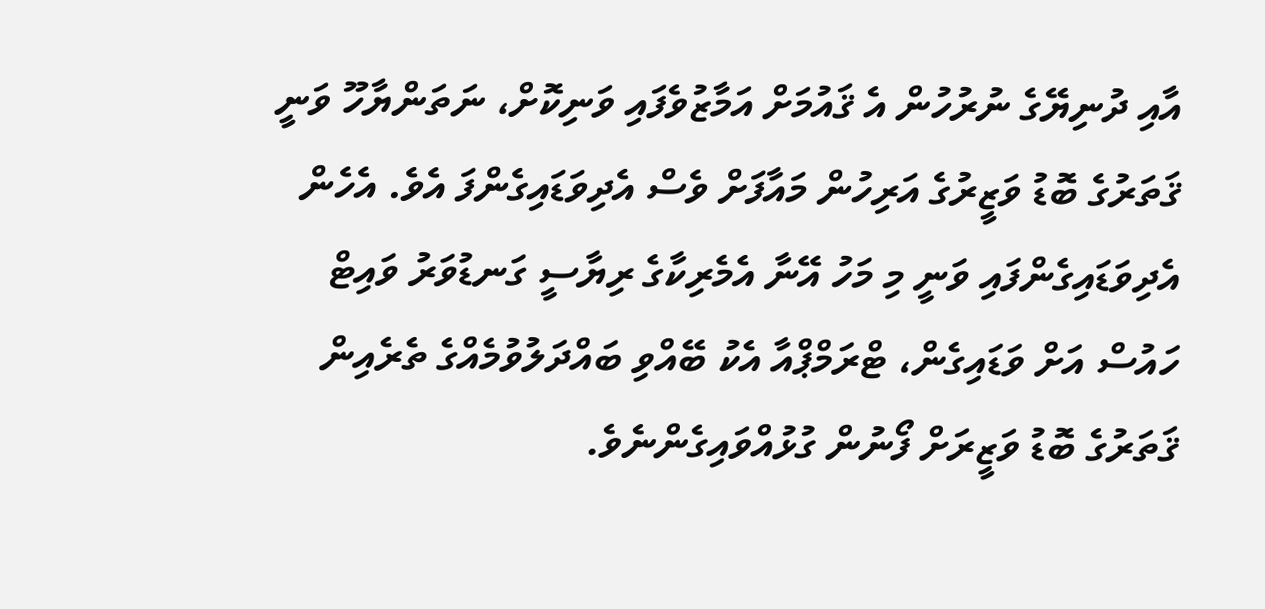އާއި ދުނިޔޭގެ ނުރުހުން އެ ޤައުމަށް އަމާޒުވެފައި ވަނިކޮށް، ނަތަންޔާހޫ ވަނީ ޤަތަރުގެ ބޮޑު ވަޒީރުގެ އަރިހުން މައާފަށް ވެސް އެދިވަޑައިގެންފަ އެވެ. އެހެން އެދިވަޑައިގެންފައި ވަނީ މި މަހު އޭނާ އެމެރިކާގެ ރިޔާސީ ގަނޑުވަރު ވައިޓް ހައުސް އަށް ވަޑައިގެން، ޓްރަމްޕްއާ އެކު ބޭއްވި ބައްދަލުވުމެއްގެ ތެރެއިން ޤަތަރުގެ ބޮޑު ވަޒީރަށް ފޯނުން ގުޅުއްވައިގެންނެވެ.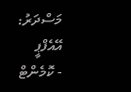މަސްދަރު: އޭއެފްޕީ
- ކޮމެންޓް